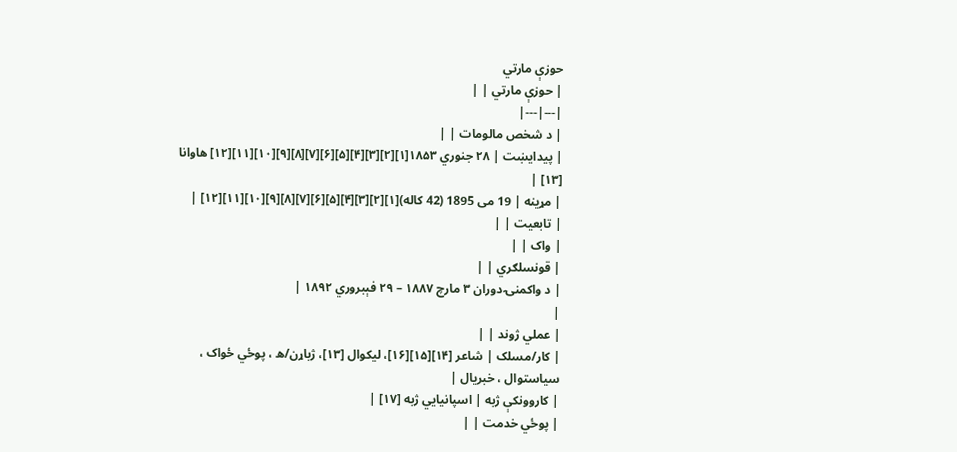حوزې مارتي
| حوزې مارتي | |
|---|---|
| د شخص مالومات | |
| پيدايښت | ۲۸ جنوري ۱۸۵۳[۱][۲][۳][۴][۵][۶][۷][۸][۹][۱۰][۱۱][۱۲] هاوانا [۱۳] |
| مړینه | 19 می 1895 (42 کاله)[۱][۲][۳][۴][۵][۶][۷][۸][۹][۱۰][۱۱][۱۲] |
| تابعیت | |
| واک | |
| قونسلګري | |
| د واکمنۍ دوران ۳ مارچ ۱۸۸۷ – ۲۹ فېبروري ۱۸۹۲ |
|
| عملي ژوند | |
| کار/مسلک | شاعر [۱۴][۱۵][۱۶]، ليکوال [۱۳]، ژباړن/ه ، پوځي ځواک ، سياستوال ، خبريال |
| کاروونکې ژبه | اسپانيايي ژبه [۱۷] |
| پوځي خدمت | |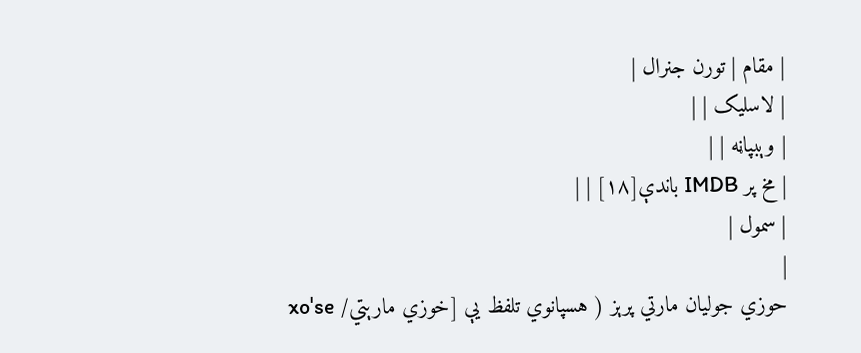| مقام | تورن جنرال |
| لاسليک | |
| وېبپاڼه | |
| مخ پر IMDB باندې[۱۸] | |
| سمول |
|
حوزي جولیان مارتي پرېز ( هسپانوي تلفظ یې [خوزي مارېتي/ xoˈse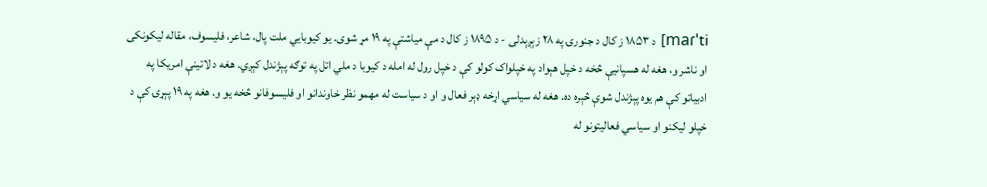maɾˈti] د ۱۸۵۳ ز کال د جنورۍ په ۲۸ زېږېدلی - د ۱۸۹۵ ز کال د مې میاشتې په ۱۹ مړ شوی. یو کیوبایي ملت پال، شاعر، فلیسوف، مقاله لیکونکی او ناشر و، هغه له هسپانیې څخه د خپل هېواد په خپلواک کولو کې د خپل رول له امله د کیوبا د ملي اتل په توګه پېژندل کېږي. هغه د لاتینې امریکا په ادبیاتو کې هم یوه پېژندل شوې څېره ده. هغه له سیاسي اړخه ډېر فعال و او د سیاست له مهمو نظر خاوندانو او فلیسوفانو څخه یو و. هغه په ۱۹ پېړۍ کې د خپلو لیکنو او سیاسي فعالیتونو له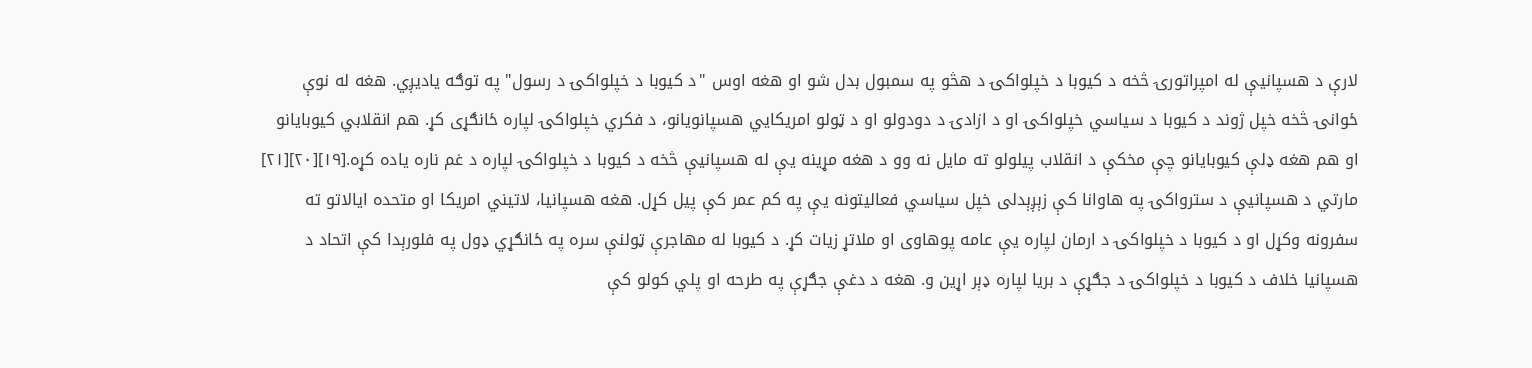لارې د هسپانیې له امپراتورۍ څخه د کیوبا د خپلواکۍ د هڅو په سمبول بدل شو او هغه اوس "د کیوبا د خپلواکۍ د رسول" په توګه یادیږي. هغه له نوې ځوانۍ څخه خپل ژوند د کیوبا د سیاسي خپلواکۍ او د ازادۍ د دودولو او د ټولو امریکایي هسپانویانو، د فکري خپلواکۍ لپاره ځانګړی کړ. هم انقلابي کیوبایانو او هم هغه ډلې کیوبایانو چې مخکې د انقلاب پیلولو ته مایل نه وو د هغه مړینه یې له هسپانیې څخه د کیوبا د خپلواکۍ لپاره د غم ناره یاده کړه.[۱۹][۲۰][۲۱]
مارتي د هسپانیې د سترواکۍ په هاوانا کې زېږېدلی خپل سیاسي فعالیتونه یې په کم عمر کې پیل کړل. هغه هسپانیا، لاتیني امریکا او متحده ایالاتو ته سفرونه وکړل او د کیوبا د خپلواکۍ د ارمان لپاره یې عامه پوهاوی او ملاتړ زیات کړ. د کیوبا له مهاجرې ټولنې سره په ځانګړي ډول په فلورېدا کې اتحاد د هسپانیا خلاف د کیوبا د خپلواکۍ د جګړې د بریا لپاره ډېر اړین و. هغه د دغې جګړې په طرحه او پلي کولو کې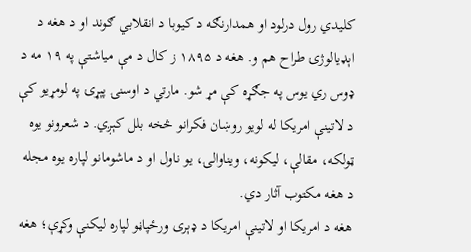کلیدي رول درلود او همدارنګه د کیوبا د انقلابي ګوند او د هغه د اېډيالوژۍ طراح هم و. هغه د ۱۸۹۵ ز کال د مې میاشتې په ۱۹ مه د ډوس ري یوس په جګړه کې مړ شو. مارتي د اوسنۍ پېړۍ په لومړیو کې د لاتینې امریکا له لویو روښان فکرانو څخه بلل کېږي. د شعرونو یوه ټولکه، مقالې، لیکونه، ویناوالۍ، یو ناول او د ماشومانو لپاره یوه مجله د هغه مکتوب آثار دي.
هغه د امریکا او لاتینې امریکا د ډېری ورځپاڼو لپاره لیکنې وکړې؛ هغه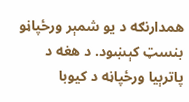همدارنګه د یو شمېر ورځپاڼو بنسټ کېښود. د هغه د پاترېیا ورځپاڼه د کیوبا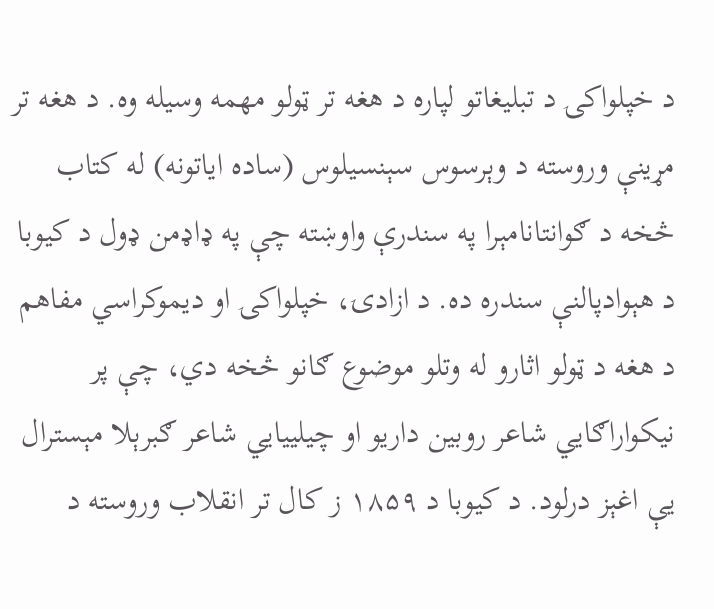د خپلواکۍ د تبلیغاتو لپاره د هغه تر ټولو مهمه وسیله وه. د هغه تر مړینې وروسته د وېرسوس سېنسیلوس (ساده ایاتونه) له کتاب څخه د ګوانتانامېرا په سندرې واوښته چې په ډاډمن ډول د کیوبا د هېوادپالنې سندره ده. د ازادۍ، خپلواکۍ او ديموکراسي مفاهم د هغه د ټولو اثارو له وتلو موضوع ګانو څخه دي، چې پر نیکواراګايي شاعر روبین داريو او چيلییایي شاعر ګبرېلا مېسترال يې اغېز درلود. د کیوبا د ۱۸۵۹ ز کال تر انقلاب وروسته د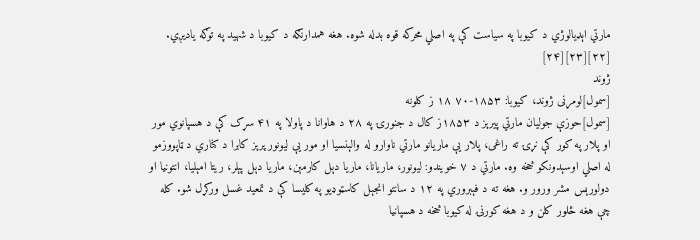مارتي اېډیالوژي د کیوبا په سیاست کې په اصلي محرکه قوه بدله شوه. هغه همدارنګه د کیوبا د شهید په توګه یادیږي. [۲۲][۲۳][۲۴]
ژوند
[سمول]لومړنی ژوند، کیوبا: ۱۸۵۳-۷۰ ۱۸ ز کلونه
[سمول]حوزې جولیان مارتي پيرېز د ۱۸۵۳ز کال د جنورۍ په ۲۸ د هاوانا د پاولا په ۴۱ سړک کې د هسپانوي مور او پلار په کور کې نړۍ ته راغی، پلار يې ماریانو مارتي ناوارو له والېنسیا او مور یې ليونور پرېز کابرا د کناري د ټاپووزمو له اصلي اوسېدونکو څخه وه. مارتي د ۷ خویندو: لیونور، ماریانا، ماریا دېل کارمېن، ماریا دېل پېلر، ریتا امېلیا، انتونیا او دولورېس مشر ورور و. هغه ته د فېبروري په ۱۲ د سانتو انجېل کاسټوډیو په کلیسا کې د تمعید غسل ورکړل شو. کله چې هغه څلور کلن و د هغه کورنۍ له کیوبا څخه د هسپانیا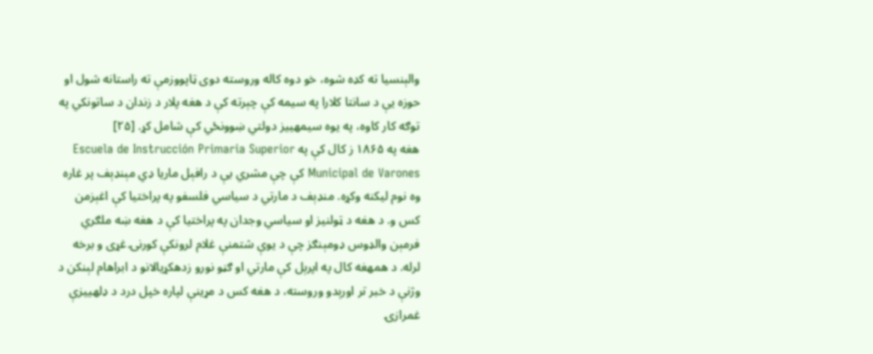والېنسیا ته کډه شوه، خو دوه کاله وروسته دوی ټاپووزمې ته راستانه شول او حوزه یې د سانتا کلارا په سیمه کې چېرته کې د هغه پلار د زندان د ساتونکي په توګه کار کاوه، په يوه سیمهییز دولتي ښوونځي کې شامل کړ. [۲۵]
هغه په ۱۸۶۵ ز کال کې په Escuela de Instrucción Primaria Superior Municipal de Varones کې چې مشري يې د رافېل ماریا ډي مېنډېف پر غاره وه نوم لیکنه وکړه. منډېف د مارتي د سیاسي فلسفو په پراختیا کې اغېزمن کس و. د هغه د ټولنیز او سیاسي وجدان په پراختیا کې د هغه ښه ملګري فرمېن والډوس ډومېنګز چې د یوې شتمنې غلام لرونکې کورنۍ غړی و برخه لرله. د همهغه کال په اپرېل کې مارتي او ګڼو نورو زدهکړیالانو د ابراهام لېنکن د وژنې د خبر تر اورېدو وروسته، د هغه کس د مړینې لپاره خپل درد د ډلهییزې غمرازۍ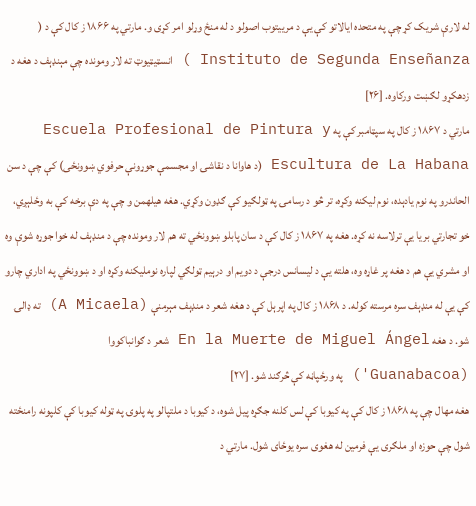له لارې شریک کړ چې په متحده ایالاتو کې يې د مرییتوب اصولو د له منځ وړلو امر کړی و. مارتي په ۱۸۶۶ ز کال کې د ( Instituto de Segunda Enseñanza ) انسټيټيوټ ته لار ومونده چې مېنډېف د هغه د زدهکړو لګښت ورکاوه. [۲۶]
مارتي د ۱۸۶۷ ز کال په سپټامبر کې په Escuela Profesional de Pintura y Escultura de La Habana (د هاوانا د نقاشۍ او مجسمې جوړونې حرفوي ښوونځی) کې چې د سن الحاندرو په نوم یادېده، نوم لیکنه وکړه، تر څو د رسامۍ په ټولګيو کې ګډون وکړي. هغه هيلهمن و چې په دې برخه کې به وځلېږي، خو تجارتي بریا یې ترلاسه نه کړه. هغه په ۱۸۶۷ ز کال کې د سان پابلو ښوونځي ته هم لار ومونده چې د منډېف له خوا جوړه شوې وه او مشري يې هم د هغه پر غاړه وه، هلته یې د لیسانس درجې د دویم او درېیم ټولګي لپاره نوملیکنه وکړه او د ښوونځي په اداري چارو کې يې له منډېف سره مرسته کوله. د ۱۸۶۸ ز کال په اپرېل کې د هغه شعر د منډېف مېرمنې (A Micaela) ته ډالۍ شو. د هغه En la Muerte de Miguel Ángel شعر د ګوانباکووا (Guanabacoa') په ورځپاڼه کې څرګند شو. [۲۷]
هغه مهال چې په ۱۸۶۸ ز کال کې په کیوبا کې لس کلنه جګړه پيل شوه، د کیوبا د ملتپالو په پلوۍ په ټوله کیوبا کې کلپونه رامنځته شول چې حوزه او ملګری یې فرمين له هغوی سره یوځای شول. مارتي د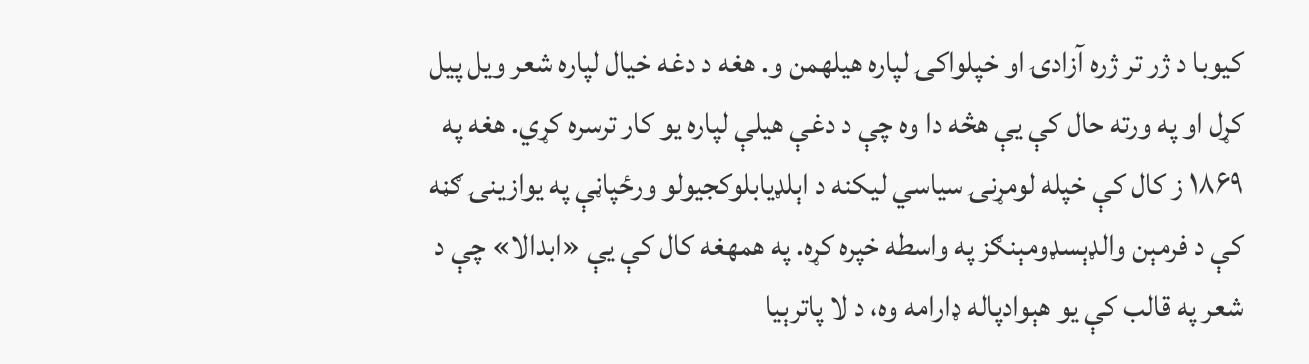کیوبا د ژر تر ژره آزادۍ او خپلواکۍ لپاره هيلهمن و. هغه د دغه خیال لپاره شعر ویل پیل کړل او په ورته حال کې يې هڅه دا وه چې د دغې هيلې لپاره یو کار ترسره کړي. هغه په ۱۸۶۹ ز کال کې خپله لومړنۍ سیاسي لیکنه د اېلډيابلوکجیولو ورځپاڼې په یوازینۍ ګڼه کې د فرمېن والډېسډومېنګز په واسطه خپره کړه. په همهغه کال کې يې «ابدالا» چې د شعر په قالب کې یو هېوادپاله ډارامه وه، د لا پاترېیا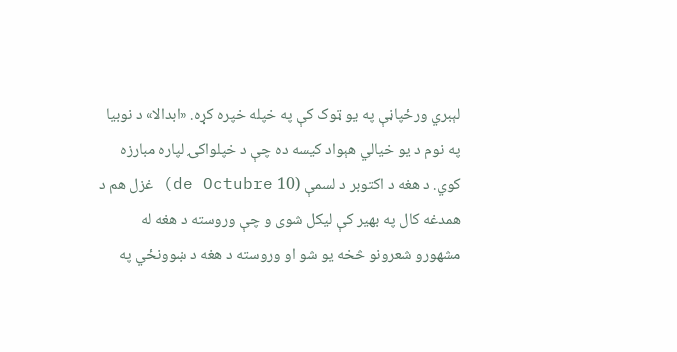لېبري ورځپاڼې په یو ټوک کې په خپله خپره کړه. «ابدالا» د نوبیا په نوم د یو خیالي هېواد کیسه ده چې د خپلواکۍ لپاره مبارزه کوي. د هغه د اکتوبر د لسمې (10 de Octubre) غزل هم د همدغه کال په بهیر کې لیکل شوی و چې وروسته د هغه له مشهورو شعرونو څخه یو شو او وروسته د هغه د ښوونځي په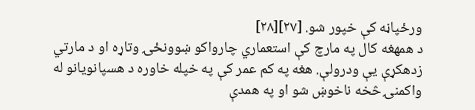ورځپاڼه کې خپور شو. [۲۷][۲۸]
د همهغه کال په مارچ کې استعماري چارواکو ښوونځۍ وتاړه او د مارتي زدهکړې يې ودرولې. هغه په کم عمر کې په خپله خاوره د هسپانويانو له واکمنۍ څخه ناخوښ شو او په همدې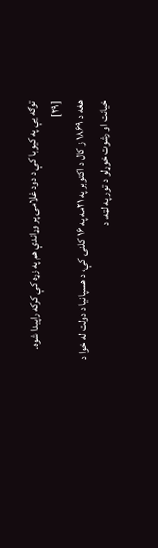توګه يې په کیوبا کې د دود غلامۍ پر وړاندې هم په زړه کې کرکه راپیدا شوه. [۲۹]
هغه د ۱۸۶۹ ز کال د اکتوبر په ۲۱مه په ۱۶ کلنۍ کې، د هسپانیا د دولت له خوا د خیانت او رشوت خوړلو د تور په لټه، د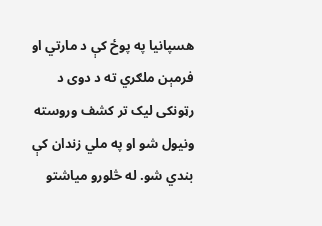هسپانیا په پوځ کې د مارتي او فرمېن ملګري ته د دوی د رټونکی لیک تر کشف وروسته ونیول شو او په ملي زندان کې بندي شو. له څلورو میاشتو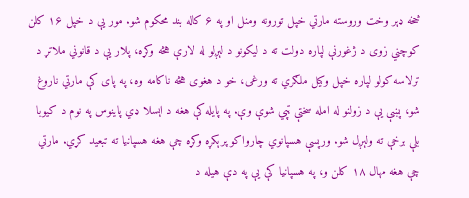څخه ډېر وخت وروسته مارتي خپل تورونه ومنل او په ۶ کاله بند محکوم شو. مور یې د خپل ۱۶ کلن کوچني زوی د ژغورنې لپاره دولت ته د لیکونو د لېږلو له لارې هڅه وکړه، پلار يې د قانوني ملاتړ د ترلاسه کولو لپاره خپل وکيل ملګري ته ورغی، خو د هغوی هڅه ناکامه وه، په پای کې مارتي ناروغ شو، پښې يې د زولنو له امله سختې ټپي شوې وې. په پایله کې هغه د اېسلا ډي پاینوس په نوم د کیوبا بلې برخې ته ولېږل شو. ورپسې هسپانوي چارواکو پرېکړه وکړه چې هغه هسپانیا ته تبعید کړي. مارتي چې هغه مهال ۱۸ کلن و، په هسپانیا کې يې په دې هيله د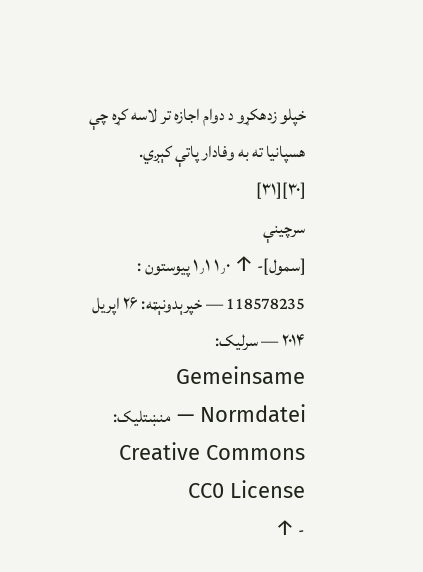خپلو زدهکړو د دوام اجازه تر لاسه کړه چې هسپانیا ته به وفادار پاتې کېږي. [۳۰][۳۱]
سرچينې
[سمول]- ↑ ۱٫۰ ۱٫۱ پیوستون : 118578235 — خپرېدونېټه: ۲۶ اپريل ۲۰۱۴ — سرليک: Gemeinsame Normdatei — منښتلیک: Creative Commons CC0 License
- ↑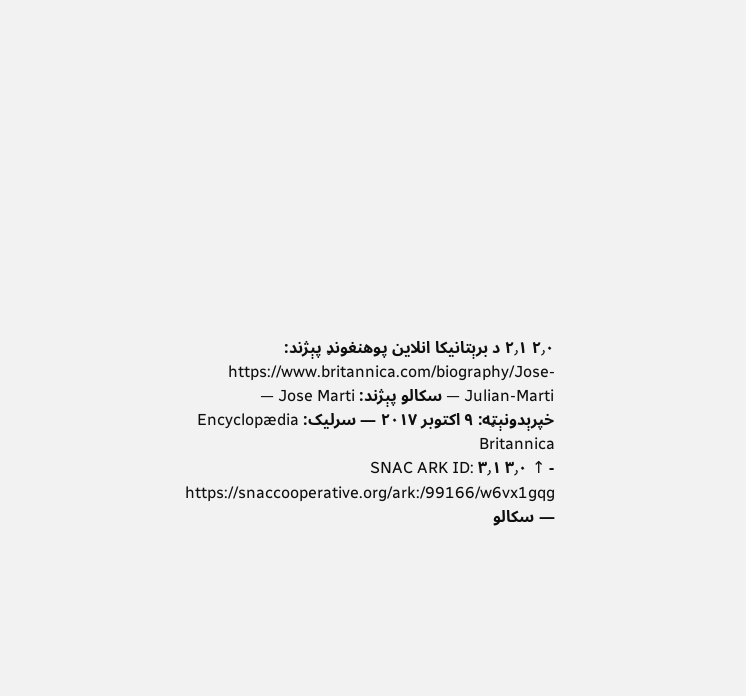۲٫۰ ۲٫۱ د برېتانيکا انلاين پوهنغونډ پېژند: https://www.britannica.com/biography/Jose-Julian-Marti — سکالو پېژند: Jose Marti — خپرېدونېټه: ۹ اکتوبر ۲۰۱۷ — سرليک: Encyclopædia Britannica
- ↑ ۳٫۰ ۳٫۱ SNAC ARK ID: https://snaccooperative.org/ark:/99166/w6vx1gqg — سکالو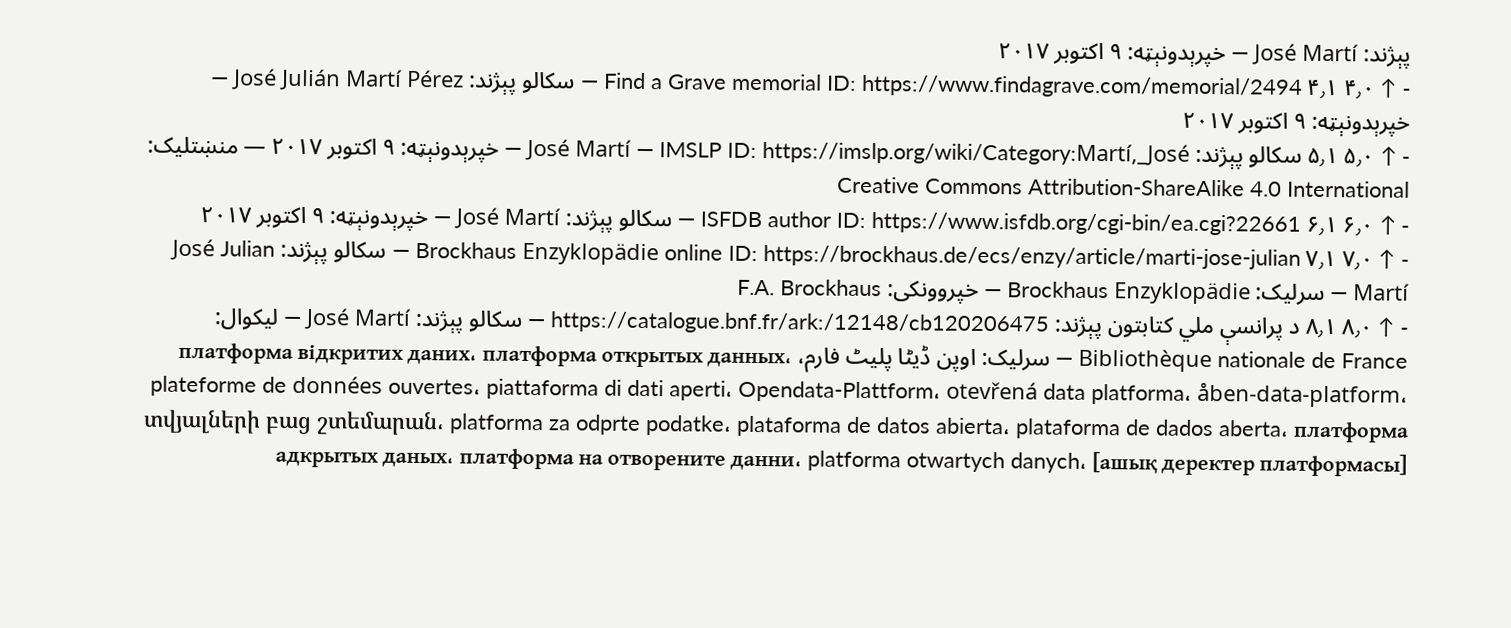پېژند: José Martí — خپرېدونېټه: ۹ اکتوبر ۲۰۱۷
- ↑ ۴٫۰ ۴٫۱ Find a Grave memorial ID: https://www.findagrave.com/memorial/2494 — سکالو پېژند: José Julián Martí Pérez — خپرېدونېټه: ۹ اکتوبر ۲۰۱۷
- ↑ ۵٫۰ ۵٫۱ سکالو پېژند: José Martí — IMSLP ID: https://imslp.org/wiki/Category:Martí,_José — خپرېدونېټه: ۹ اکتوبر ۲۰۱۷ — منښتلیک: Creative Commons Attribution-ShareAlike 4.0 International
- ↑ ۶٫۰ ۶٫۱ ISFDB author ID: https://www.isfdb.org/cgi-bin/ea.cgi?22661 — سکالو پېژند: José Martí — خپرېدونېټه: ۹ اکتوبر ۲۰۱۷
- ↑ ۷٫۰ ۷٫۱ Brockhaus Enzyklopädie online ID: https://brockhaus.de/ecs/enzy/article/marti-jose-julian — سکالو پېژند: José Julian Martí — سرليک: Brockhaus Enzyklopädie — خپروونکی: F.A. Brockhaus
- ↑ ۸٫۰ ۸٫۱ د پرانسې ملي کتابتون پېژند: https://catalogue.bnf.fr/ark:/12148/cb120206475 — سکالو پېژند: José Martí — ليکوال: Bibliothèque nationale de France — سرليک: اوپن ڈیٹا پلیٹ فارم، платформа відкритих даних، платформа открытых данных، plateforme de données ouvertes، piattaforma di dati aperti، Opendata-Plattform، otevřená data platforma، åben-data-platform، տվյալների բաց շտեմարան، platforma za odprte podatke، plataforma de datos abierta، plataforma de dados aberta، платформа адкрытых даных، платформа на отворените данни، platforma otwartych danych، [ашық деректер платформасы]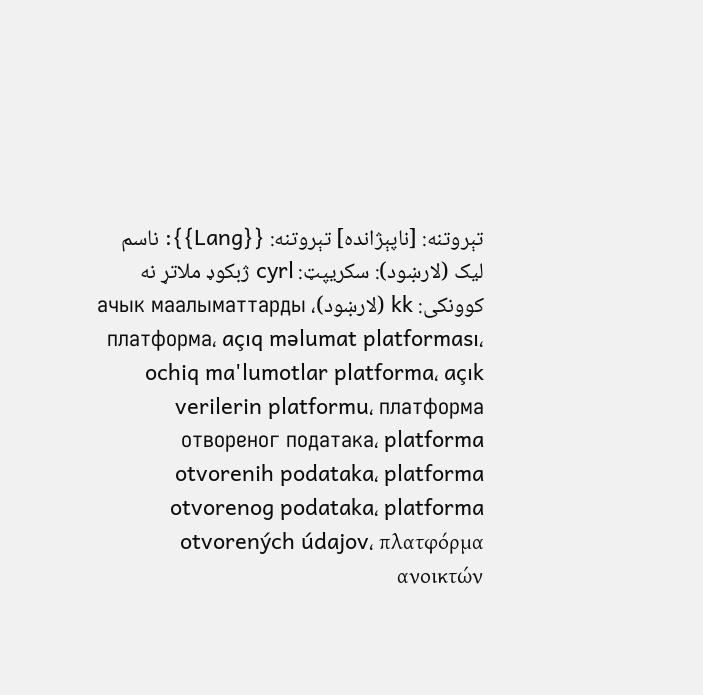تېروتنه: [ناپېژانده] تېروتنه: {{Lang}}: ناسم ليک (لارښود): سکريپټ: cyrl ژبکوډ ملاتړ نه کوونکی: kk (لارښود)، ачык маалыматтарды платформа، açıq məlumat platforması، ochiq ma'lumotlar platforma، açık verilerin platformu، платформа отвореног података، platforma otvorenih podataka، platforma otvorenog podataka، platforma otvorených údajov، πλατφόρμα ανοικτών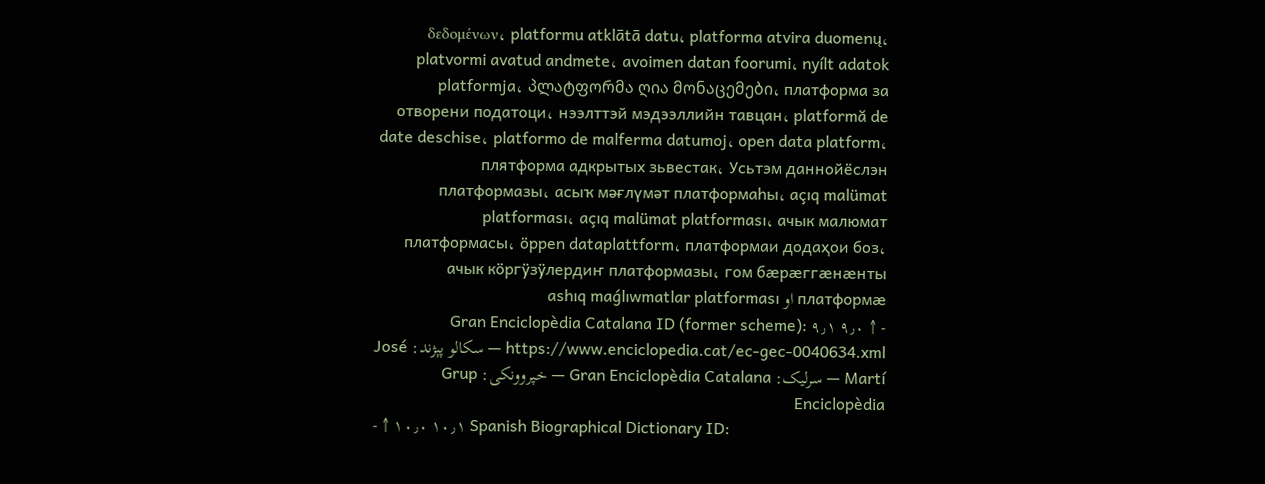δεδομένων، platformu atklātā datu، platforma atvira duomenų، platvormi avatud andmete، avoimen datan foorumi، nyílt adatok platformja، პლატფორმა ღია მონაცემები، платформа за отворени податоци، нээлттэй мэдээллийн тавцан، platformă de date deschise، platformo de malferma datumoj، open data platform، плятформа адкрытых зьвестак، Усьтэм даннойёслэн платформазы، асыҡ мәғлүмәт платформаһы، açıq malümat platforması، açıq malümat platforması، ачык малюмат платформасы، öppen dataplattform، платформаи додаҳои боз، ачык кӧргӱзӱлердиҥ платформазы، гом бæрæггæнæнты платформæ او ashıq maǵlıwmatlar platforması
- ↑ ۹٫۰ ۹٫۱ Gran Enciclopèdia Catalana ID (former scheme): https://www.enciclopedia.cat/ec-gec-0040634.xml — سکالو پېژند: José Martí — سرليک: Gran Enciclopèdia Catalana — خپروونکی: Grup Enciclopèdia
- ↑ ۱۰٫۰ ۱۰٫۱ Spanish Biographical Dictionary ID: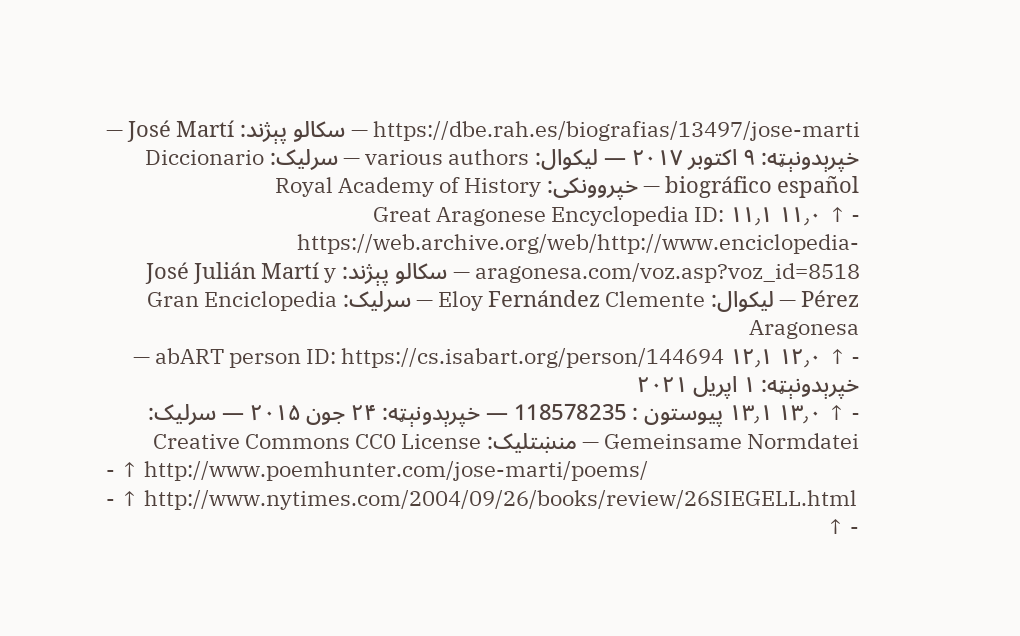https://dbe.rah.es/biografias/13497/jose-marti — سکالو پېژند: José Martí — خپرېدونېټه: ۹ اکتوبر ۲۰۱۷ — ليکوال: various authors — سرليک: Diccionario biográfico español — خپروونکی: Royal Academy of History
- ↑ ۱۱٫۰ ۱۱٫۱ Great Aragonese Encyclopedia ID: https://web.archive.org/web/http://www.enciclopedia-aragonesa.com/voz.asp?voz_id=8518 — سکالو پېژند: José Julián Martí y Pérez — ليکوال: Eloy Fernández Clemente — سرليک: Gran Enciclopedia Aragonesa
- ↑ ۱۲٫۰ ۱۲٫۱ abART person ID: https://cs.isabart.org/person/144694 — خپرېدونېټه: ۱ اپريل ۲۰۲۱
- ↑ ۱۳٫۰ ۱۳٫۱ پیوستون : 118578235 — خپرېدونېټه: ۲۴ جون ۲۰۱۵ — سرليک: Gemeinsame Normdatei — منښتلیک: Creative Commons CC0 License
- ↑ http://www.poemhunter.com/jose-marti/poems/
- ↑ http://www.nytimes.com/2004/09/26/books/review/26SIEGELL.html
- ↑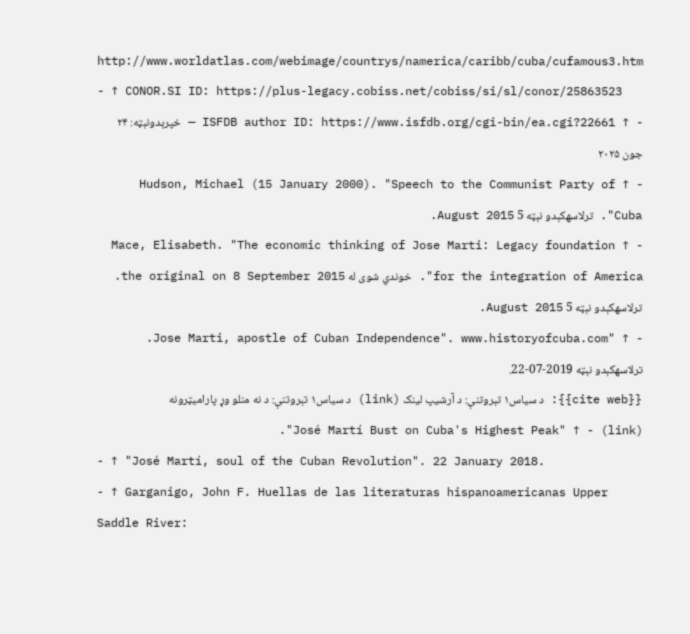http://www.worldatlas.com/webimage/countrys/namerica/caribb/cuba/cufamous3.htm
- ↑ CONOR.SI ID: https://plus-legacy.cobiss.net/cobiss/si/sl/conor/25863523
- ↑ ISFDB author ID: https://www.isfdb.org/cgi-bin/ea.cgi?22661 — خپرېدونېټه: ۲۴ جون ۲۰۲۵
- ↑ Hudson, Michael (15 January 2000). "Speech to the Communist Party of Cuba". ترلاسهکېدو نېټه 5 August 2015.
- ↑ Mace, Elisabeth. "The economic thinking of Jose Marti: Legacy foundation for the integration of America". خوندي شوی له the original on 8 September 2015. ترلاسهکېدو نېټه 5 August 2015.
- ↑ "Jose Marti, apostle of Cuban Independence". www.historyofcuba.com. ترلاسهکېدو نېټه 2019-07-22.
{{cite web}}: د سياس۱ تېروتنې: د آرشيپ لينک (link) د سياس۱ تېروتنې: د نه منلو وړ پاراميټرونه (link) - ↑ "José Martí Bust on Cuba's Highest Peak".
- ↑ "José Martí, soul of the Cuban Revolution". 22 January 2018.
- ↑ Garganigo, John F. Huellas de las literaturas hispanoamericanas Upper Saddle River: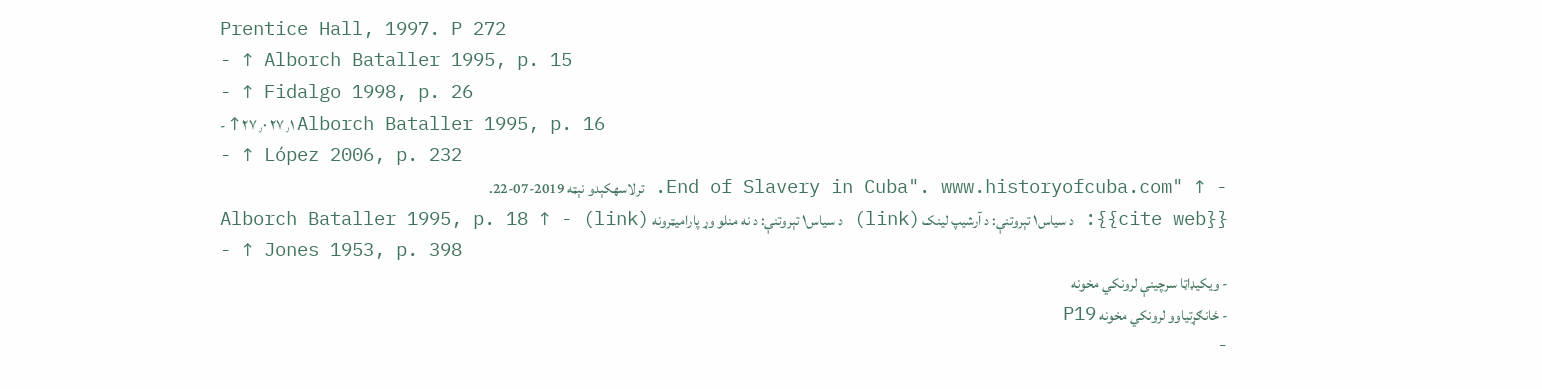Prentice Hall, 1997. P 272
- ↑ Alborch Bataller 1995, p. 15
- ↑ Fidalgo 1998, p. 26
- ↑ ۲۷٫۰ ۲۷٫۱ Alborch Bataller 1995, p. 16
- ↑ López 2006, p. 232
- ↑ "End of Slavery in Cuba". www.historyofcuba.com. ترلاسهکېدو نېټه 2019-07-22.
{{cite web}}: د سياس۱ تېروتنې: د آرشيپ لينک (link) د سياس۱ تېروتنې: د نه منلو وړ پاراميټرونه (link) - ↑ Alborch Bataller 1995, p. 18
- ↑ Jones 1953, p. 398
- ويکيډاټا سرچينې لرونکي مخونه
- ځانګړتياوو لرونکي مخونه P19
-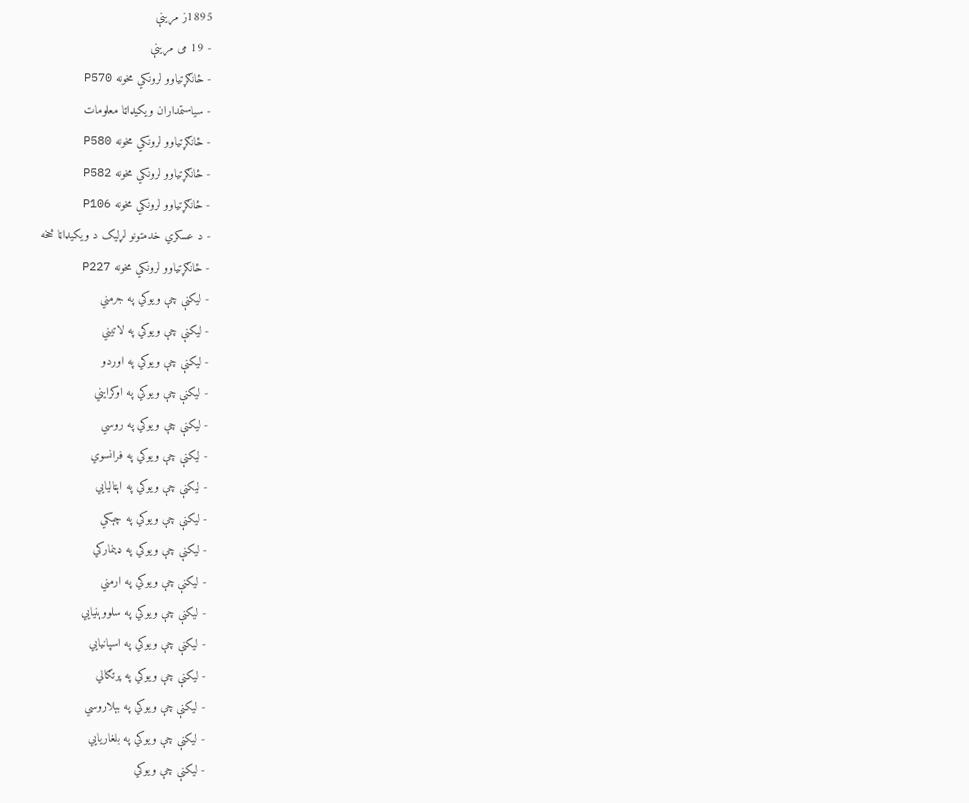1895ز مړينې
- 19 می مړينې
- ځانګړتياوو لرونکي مخونه P570
- سياستمداران ويکيډاټا معلومات
- ځانګړتياوو لرونکي مخونه P580
- ځانګړتياوو لرونکي مخونه P582
- ځانګړتياوو لرونکي مخونه P106
- د عسکري خدمتونو لړليک د ويکيډاټا څخه
- ځانګړتياوو لرونکي مخونه P227
- ليکنې چې ويوکي په جرمني
- ليکنې چې ويوکي په لاتيني
- ليکنې چې ويوکي په اوردو
- ليکنې چې ويوکي په اوکرايني
- ليکنې چې ويوکي په روسي
- ليکنې چې ويوکي په فرانسوي
- ليکنې چې ويوکي په اېټاليايي
- ليکنې چې ويوکي په چېکي
- ليکنې چې ويوکي په ډېنمارکي
- ليکنې چې ويوکي په ارمني
- ليکنې چې ويوکي په سلووېنيايي
- ليکنې چې ويوکي په اسپانيايي
- ليکنې چې ويوکي په پرتګالي
- ليکنې چې ويوکي په بېلاروسي
- ليکنې چې ويوکي په بلغاريايي
- ليکنې چې ويوکي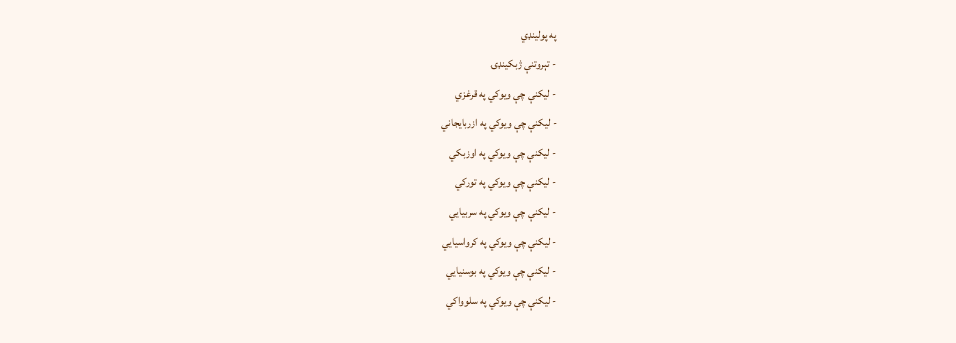په پولينډي
- تېروتنې ژبکينډۍ
- ليکنې چې ويوکي په قرغزي
- ليکنې چې ويوکي په ازربايجاني
- ليکنې چې ويوکي په اوزبکي
- ليکنې چې ويوکي په تورکي
- ليکنې چې ويوکي په سربيايي
- ليکنې چې ويوکي په کرواسيايي
- ليکنې چې ويوکي په بوسنيايي
- ليکنې چې ويوکي په سلوواکي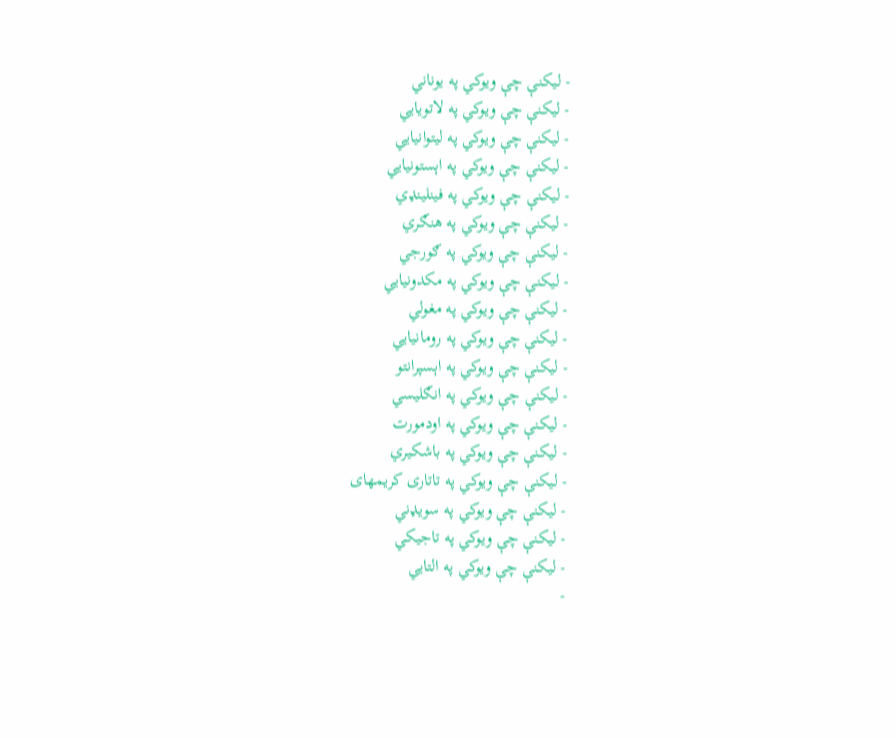- ليکنې چې ويوکي په يوناني
- ليکنې چې ويوکي په لاتويايي
- ليکنې چې ويوکي په ليتوانيايي
- ليکنې چې ويوکي په اېستونيايي
- ليکنې چې ويوکي په فينلينډي
- ليکنې چې ويوکي په هنګري
- ليکنې چې ويوکي په ګورجي
- ليکنې چې ويوکي په مکدونيايي
- ليکنې چې ويوکي په مغولي
- ليکنې چې ويوکي په رومانيايي
- ليکنې چې ويوکي په اېسپرانتو
- ليکنې چې ويوکي په انګليسي
- ليکنې چې ويوکي په اودمورت
- ليکنې چې ويوکي په باشکيري
- ليکنې چې ويوکي په تاتاری کریمهای
- ليکنې چې ويوکي په سویډني
- ليکنې چې ويوکي په تاجيکي
- ليکنې چې ويوکي په التايي
-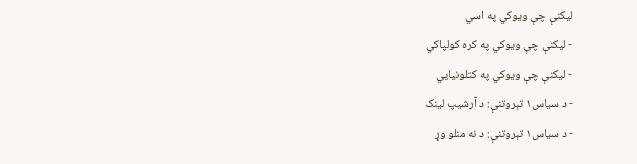ليکنې چې ويوکي په اسي
- ليکنې چې ويوکي په کره کولپاکي
- ليکنې چې ويوکي په کتلونيايي
- د سياس۱ تېروتنې: د آرشيپ لينک
- د سياس۱ تېروتنې: د نه منلو وړ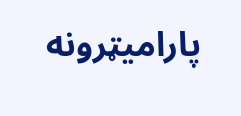پاراميټرونه